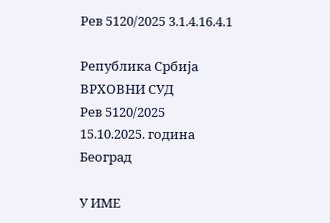Рев 5120/2025 3.1.4.16.4.1

Република Србија
ВРХОВНИ СУД
Рев 5120/2025
15.10.2025. година
Београд

У ИМЕ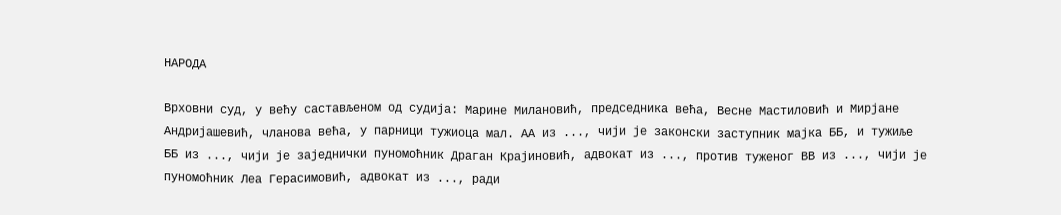НАРОДА

Врховни суд, у већу састављеном од судија: Maрине Милановић, председника већа, Весне Мастиловић и Мирјане Андријашевић, чланова већа, у парници тужиоца мал. АА из ..., чији је законски заступник мајка ББ, и тужиље ББ из ..., чији је заједнички пуномоћник Драган Крајиновић, адвокат из ..., против туженог ВВ из ..., чији је пуномоћник Леа Герасимовић, адвокат из ..., ради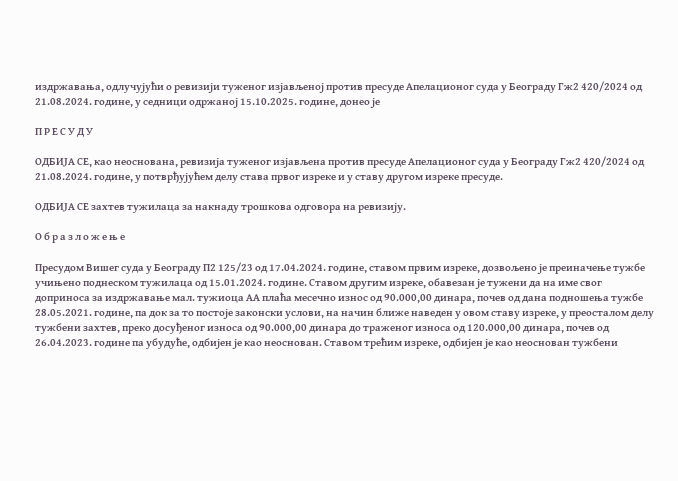издржавања, одлучујући о ревизији туженог изјављеној против пресуде Апелационог суда у Београду Гж2 420/2024 од 21.08.2024. године, у седници одржаној 15.10.2025. године, донео је

П Р Е С У Д У

ОДБИЈА СЕ, као неоснована, ревизија туженог изјављена против пресуде Апелационог суда у Београду Гж2 420/2024 од 21.08.2024. године, у потврђујућем делу става првог изреке и у ставу другом изреке пресуде.

ОДБИЈА СЕ захтев тужилаца за накнаду трошкова одговора на ревизију.

О б р а з л о ж е њ е

Пресудом Вишег суда у Београду П2 125/23 од 17.04.2024. године, ставом првим изреке, дозвољено је преиначење тужбе учињено поднеском тужилаца од 15.01.2024. године. Ставом другим изреке, обавезан је тужени да на име свог доприноса за издржавање мал. тужиоца АА плаћа месечно износ од 90.000,00 динара, почев од дана подношења тужбе 28.05.2021. године, па док за то постоје законски услови, на начин ближе наведен у овом ставу изреке, у преосталом делу тужбени захтев, преко досуђеног износа од 90.000,00 динара до траженог износа од 120.000,00 динара, почев од 26.04.2023. године па убудуће, одбијен је као неоснован. Ставом трећим изреке, одбијен је као неоснован тужбени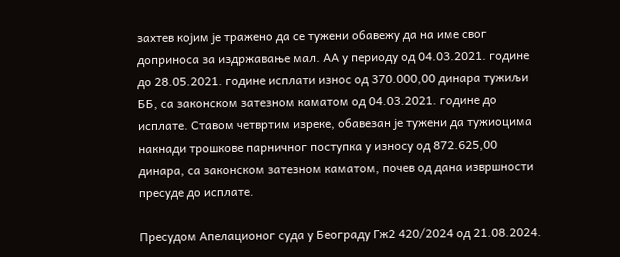захтев којим је тражено да се тужени обавежу да на име свог доприноса за издржавање мал. АА у периоду од 04.03.2021. године до 28.05.2021. године исплати износ од 370.000,00 динара тужиљи ББ, са законском затезном каматом од 04.03.2021. године до исплате. Ставом четвртим изреке, обавезан је тужени да тужиоцима накнади трошкове парничног поступка у износу од 872.625,00 динара, са законском затезном каматом, почев од дана извршности пресуде до исплате.

Пресудом Апелационог суда у Београду Гж2 420/2024 од 21.08.2024.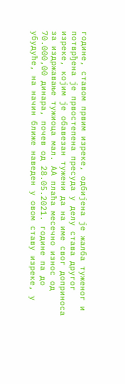године, ставом првим изреке, одбијена је жалба туженог и потврђена је првостепена пресуда у делу става другог изреке, којим је обавезан тужени да на име свог доприноса за издржавање тужиоца мал. АА плаћа месечно износ од 70.000,00 динара, почев од 28.05.2021. године па до убудуће, на начин ближе наведен у овом ставу изреке, у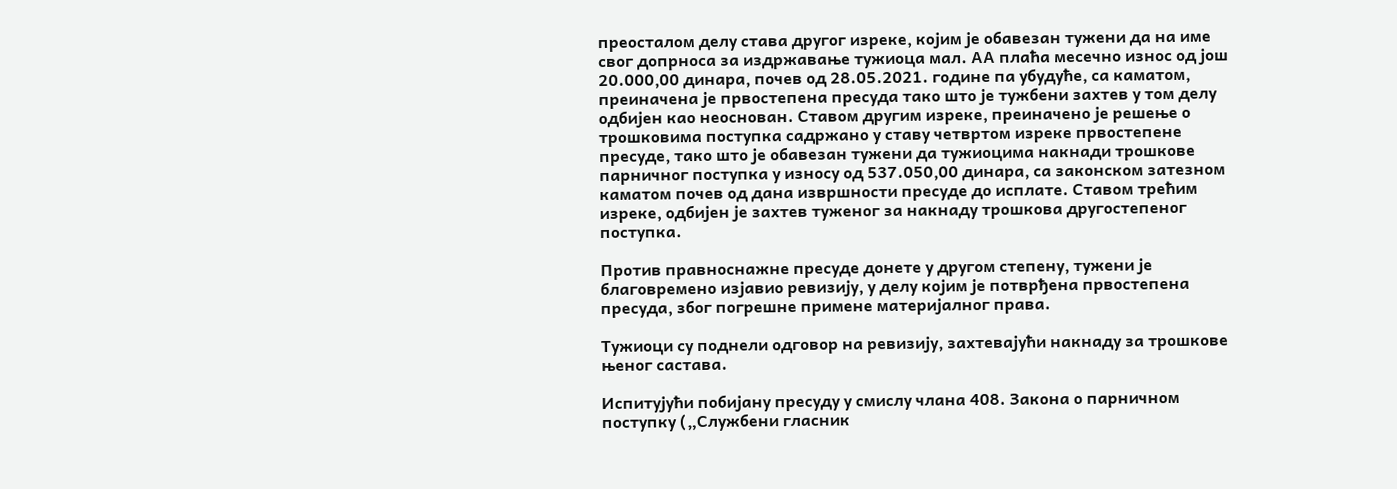преосталом делу става другог изреке, којим је обавезан тужени да на име свог допрноса за издржавање тужиоца мал. АА плаћа месечно износ од још 20.000,00 динара, почев од 28.05.2021. године па убудуће, са каматом, преиначена је првостепена пресуда тако што је тужбени захтев у том делу одбијен као неоснован. Ставом другим изреке, преиначено је решење о трошковима поступка садржано у ставу четвртом изреке првостепене пресуде, тако што је обавезан тужени да тужиоцима накнади трошкове парничног поступка у износу од 537.050,00 динара, са законском затезном каматом почев од дана извршности пресуде до исплате. Ставом трећим изреке, одбијен је захтев туженог за накнаду трошкова другостепеног поступка.

Против правноснажне пресуде донете у другом степену, тужени је благовремено изјавио ревизију, у делу којим је потврђена првостепена пресуда, због погрешне примене материјалног права.

Тужиоци су поднели одговор на ревизију, захтевајући накнаду за трошкове њеног састава.

Испитујући побијану пресуду у смислу члана 408. Закона о парничном поступку („Службени гласник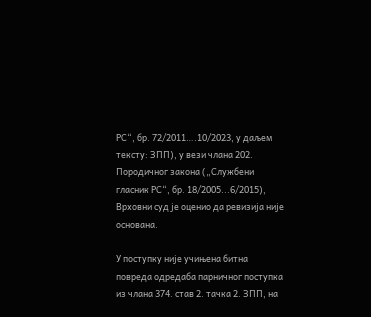РС“, бр. 72/2011….10/2023, у даљем тексту: ЗПП), у вези члана 202. Породичног закона („Службени гласник РС“, бр. 18/2005...6/2015), Врховни суд је оценио да ревизија није основана.

У поступку није учињена битна повреда одредаба парничног поступка из члана 374. став 2. тачка 2. ЗПП, на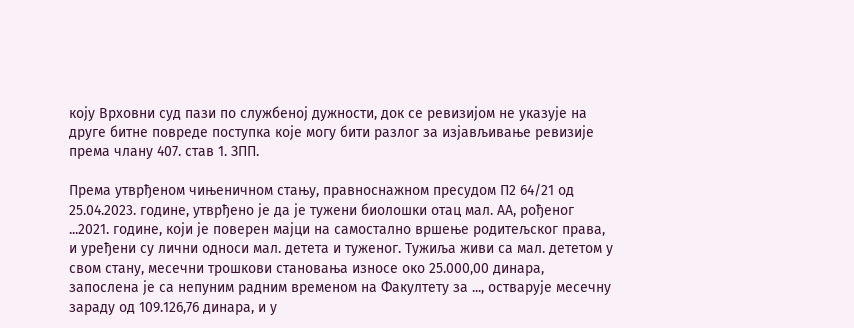коју Врховни суд пази по службеној дужности, док се ревизијом не указује на друге битне повреде поступка које могу бити разлог за изјављивање ревизије према члану 407. став 1. ЗПП.

Према утврђеном чињеничном стању, правноснажном пресудом П2 64/21 од 25.04.2023. године, утврђено је да је тужени биолошки отац мал. АА, рођеног ...2021. године, који је поверен мајци на самостално вршење родитељског права, и уређени су лични односи мал. детета и туженог. Тужиља живи са мал. дететом у свом стану, месечни трошкови становања износе око 25.000,00 динара, запослена је са непуним радним временом на Факултету за ..., остварује месечну зараду од 109.126,76 динара, и у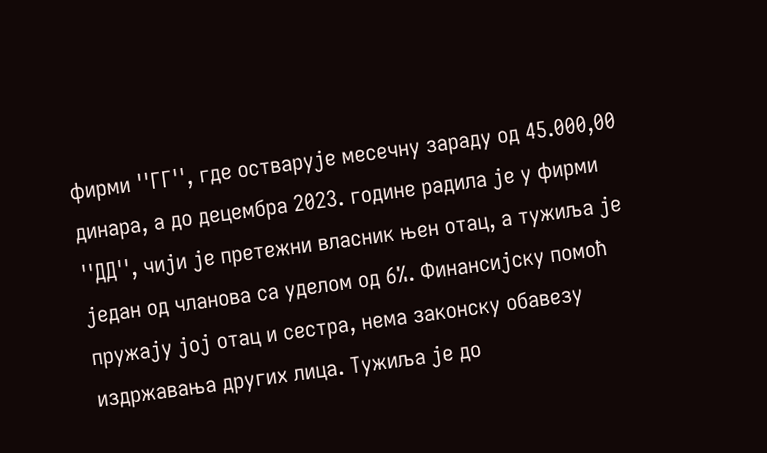фирми ''ГГ'', где остварује месечну зараду од 45.000,00 динара, а до децембра 2023. године радила је у фирми ''ДД'', чији је претежни власник њен отац, а тужиља је један од чланова са уделом од 6%. Финансијску помоћ пружају јој отац и сестра, нема законску обавезу издржавања других лица. Тужиља је до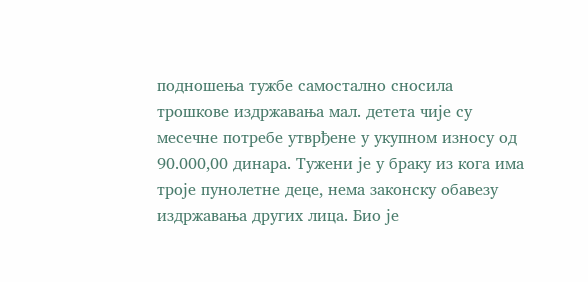подношења тужбе самостално сносила трошкове издржавања мал. детета чије су месечне потребе утврђене у укупном износу од 90.000,00 динара. Тужени је у браку из кога има троје пунолетне деце, нема законску обавезу издржавања других лица. Био је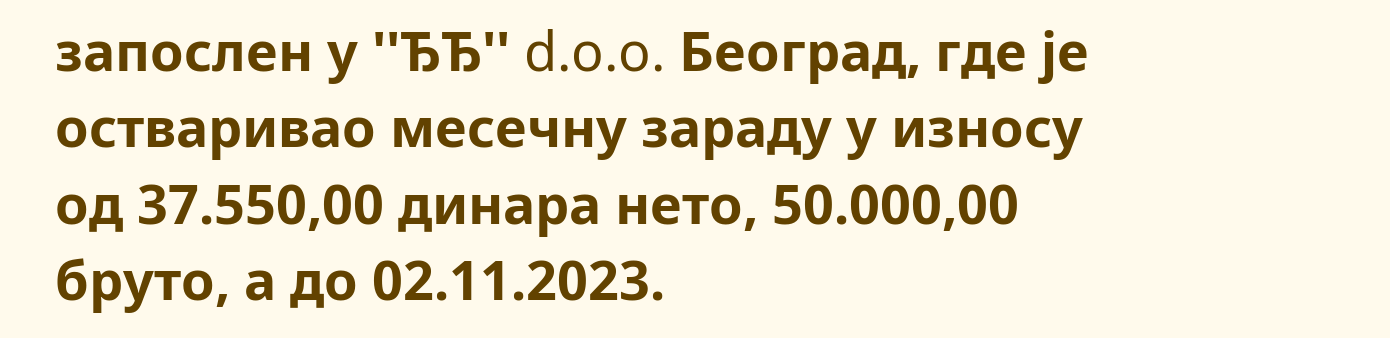запослен у ''ЂЂ'' d.o.o. Београд, где је остваривао месечну зараду у износу од 37.550,00 динара нето, 50.000,00 бруто, а до 02.11.2023.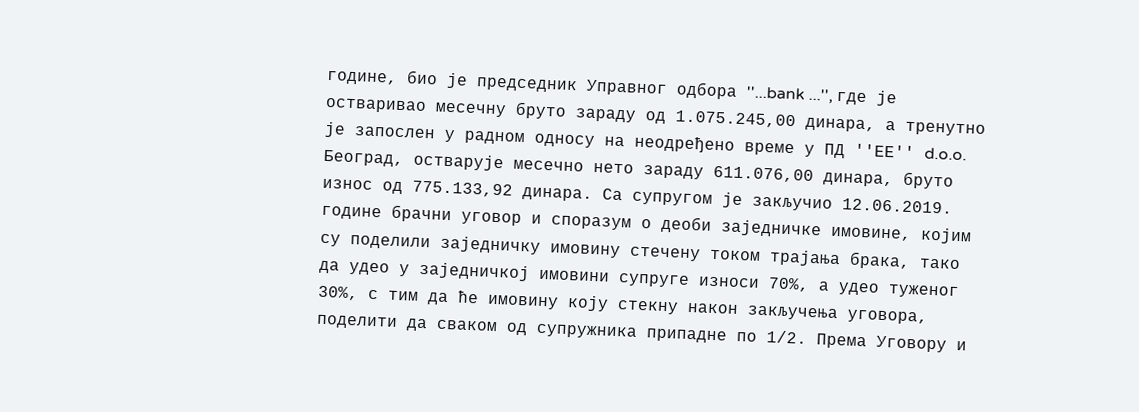године, био је председник Управног одбора ''...bank ...'', где је остваривао месечну бруто зараду од 1.075.245,00 динара, а тренутно је запослен у радном односу на неодређено време у ПД ''ЕЕ'' d.o.o. Београд, остварује месечно нето зараду 611.076,00 динара, бруто износ од 775.133,92 динара. Са супругом је закључио 12.06.2019. године брачни уговор и споразум о деоби заједничке имовине, којим су поделили заједничку имовину стечену током трајања брака, тако да удео у заједничкој имовини супруге износи 70%, а удео туженог 30%, с тим да ће имовину коју стекну након закључења уговора, поделити да сваком од супружника припадне по 1/2. Према Уговору и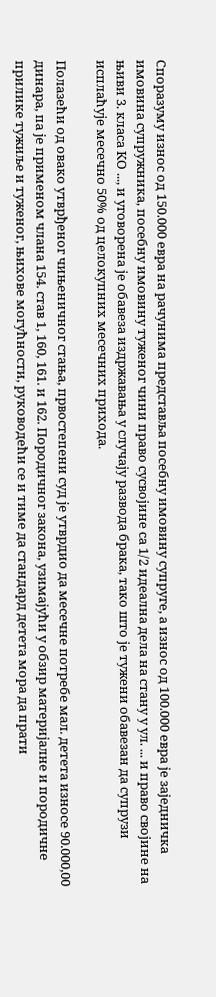Споразуму износ од 150.000 евра на рачунима представља посебну имовину супруге, а износ од 100.000 евра је заједничка имовина супружника, посебну имовину туженог чини право сусвојине са 1/2 идеална дела на стану у ул. ... и право својине на њиви 3. класа КО ..., и уговорена је обавеза издржавања у случају развода брака, тако што је тужени обавезан да супрузи исплаћује месечно 50% од целокупних месечних прихода.

Полазећи од овако утврђеног чињеничног стања, првостепени суд је утврдио да месечне потребе мал. детета износе 90.000,00 динара, па је применом члана 154. став 1, 160, 161. и 162. Породичног закона, узимајући у обзир материјалне и породичне прилике тужиље и туженог, њихове могућности, руководећи се и тиме да стандард детета мора да прати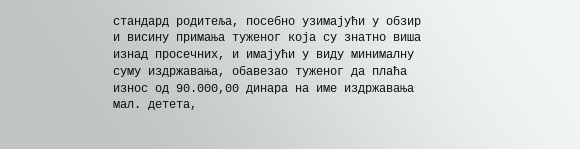стандард родитеља, посебно узимајући у обзир и висину примања туженог која су знатно виша изнад просечних, и имајући у виду минималну суму издржавања, обавезао туженог да плаћа износ од 90.000,00 динара на име издржавања мал. детета,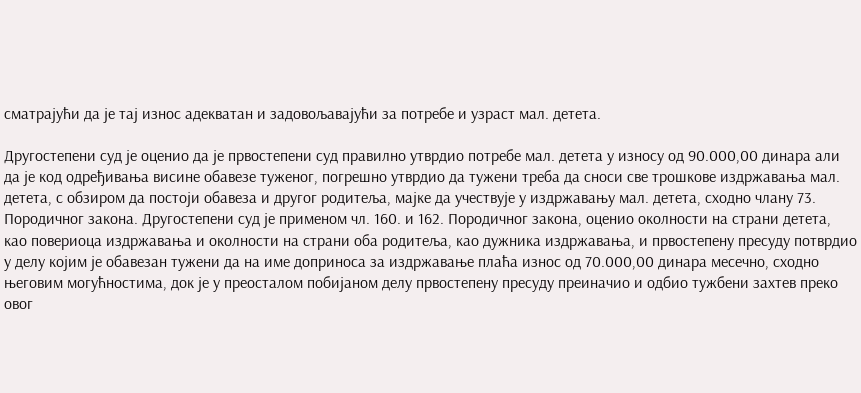сматрајући да је тај износ адекватан и задовољавајући за потребе и узраст мал. детета.

Другостепени суд је оценио да је првостепени суд правилно утврдио потребе мал. детета у износу од 90.000,00 динара али да је код одређивања висине обавезе туженог, погрешно утврдио да тужени треба да сноси све трошкове издржавања мал. детета, с обзиром да постоји обавеза и другог родитеља, мајке да учествује у издржавању мал. детета, сходно члану 73. Породичног закона. Другостепени суд је применом чл. 160. и 162. Породичног закона, оценио околности на страни детета, као повериоца издржавања и околности на страни оба родитеља, као дужника издржавања, и првостепену пресуду потврдио у делу којим је обавезан тужени да на име доприноса за издржавање плаћа износ од 70.000,00 динара месечно, сходно његовим могућностима, док је у преосталом побијаном делу првостепену пресуду преиначио и одбио тужбени захтев преко овог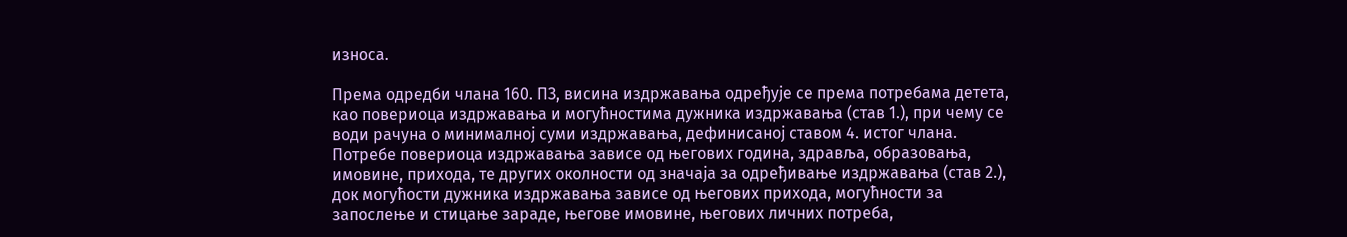износа.

Према одредби члана 160. ПЗ, висина издржавања одређује се према потребама детета, као повериоца издржавања и могућностима дужника издржавања (став 1.), при чему се води рачуна о минималној суми издржавања, дефинисаној ставом 4. истог члана. Потребе повериоца издржавања зависе од његових година, здравља, образовања, имовине, прихода, те других околности од значаја за одређивање издржавања (став 2.), док могућости дужника издржавања зависе од његових прихода, могућности за запослење и стицање зараде, његове имовине, његових личних потреба,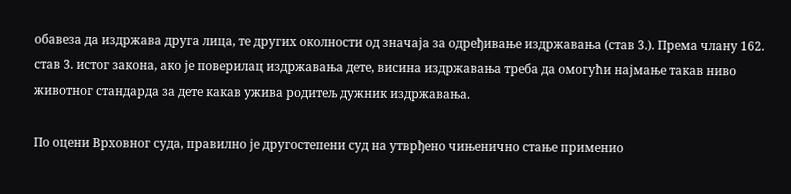обавеза да издржава друга лица, те других околности од значаја за одређивање издржавања (став 3.). Према члану 162. став 3. истог закона, ако је поверилац издржавања дете, висина издржавања треба да омогући најмање такав ниво животног стандарда за дете какав ужива родитељ дужник издржавања.

По оцени Врховног суда, правилно је другостепени суд на утврђено чињенично стање применио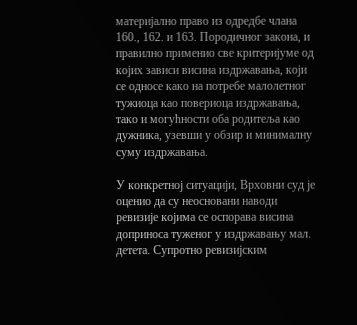материјално право из одредбе члана 160., 162. и 163. Породичног закона, и правилно применио све критеријуме од којих зависи висина издржавања, који се односе како на потребе малолетног тужиоца као повериоца издржавања, тако и могућности оба родитеља као дужника, узевши у обзир и минималну суму издржавања.

У конкретној ситуацији, Врховни суд је оценио да су неосновани наводи ревизије којима се оспорава висина доприноса туженог у издржавању мал. детета. Супротно ревизијским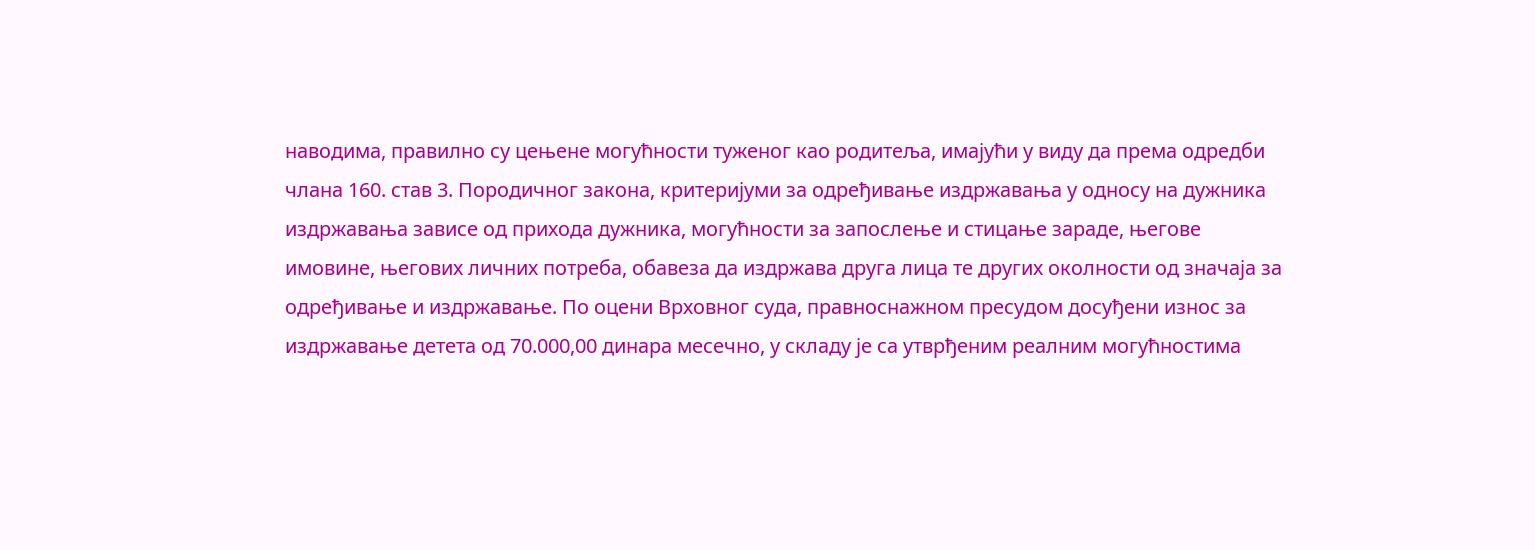наводима, правилно су цењене могућности туженог као родитеља, имајући у виду да према одредби члана 160. став 3. Породичног закона, критеријуми за одређивање издржавања у односу на дужника издржавања зависе од прихода дужника, могућности за запослење и стицање зараде, његове имовине, његових личних потреба, обавеза да издржава друга лица те других околности од значаја за одређивање и издржавање. По оцени Врховног суда, правноснажном пресудом досуђени износ за издржавање детета од 70.000,00 динара месечно, у складу је са утврђеним реалним могућностима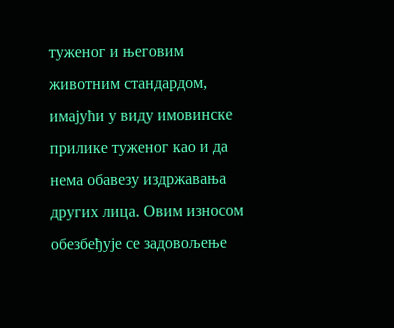туженог и његовим животним стандардом, имајући у виду имовинске прилике туженог као и да нема обавезу издржавања других лица. Овим износом обезбеђује се задовољење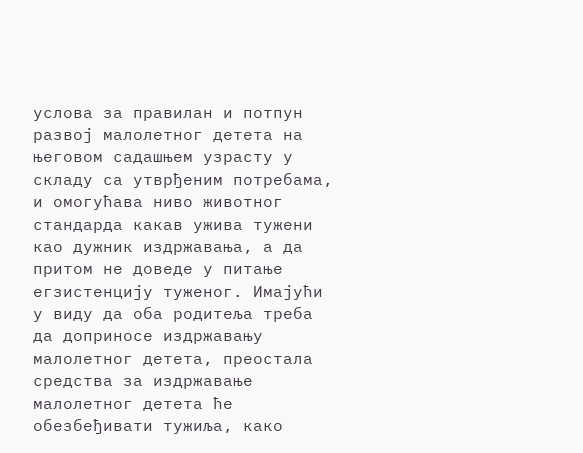услова за правилан и потпун развој малолетног детета на његовом садашњем узрасту у складу са утврђеним потребама, и омогућава ниво животног стандарда какав ужива тужени као дужник издржавања, а да притом не доведе у питање егзистенцију туженог. Имајући у виду да оба родитеља треба да доприносе издржавању малолетног детета, преостала средства за издржавање малолетног детета ће обезбеђивати тужиља, како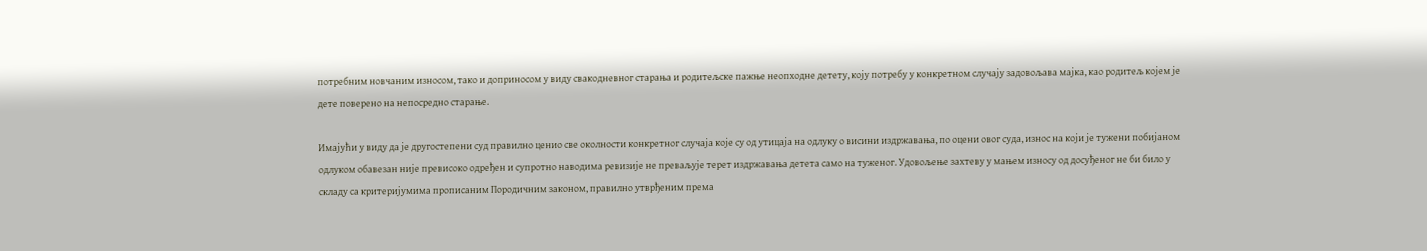потребним новчаним износом, тако и доприносом у виду свакодневног старања и родитељске пажње неопходне детету, коју потребу у конкретном случају задовољава мајка, као родитељ којем је дете поверено на непосредно старање.

Имајући у виду да је другостепени суд правилно ценио све околности конкретног случаја које су од утицаја на одлуку о висини издржавања, по оцени овог суда, износ на који је тужени побијаном одлуком обавезан није превисоко одређен и супротно наводима ревизије не преваљује терет издржавања детета само на туженог. Удовољење захтеву у мањем износу од досуђеног не би било у складу са критеријумима прописаним Породичним законом, правилно утврђеним према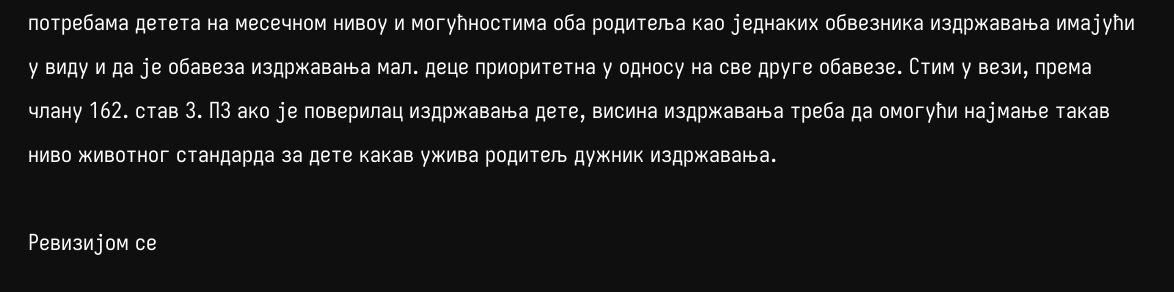потребама детета на месечном нивоу и могућностима оба родитеља као једнаких обвезника издржавања имајући у виду и да је обавеза издржавања мал. деце приоритетна у односу на све друге обавезе. Стим у вези, према члану 162. став 3. ПЗ ако је поверилац издржавања дете, висина издржавања треба да омогући најмање такав ниво животног стандарда за дете какав ужива родитељ дужник издржавања.

Ревизијом се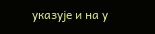указује и на у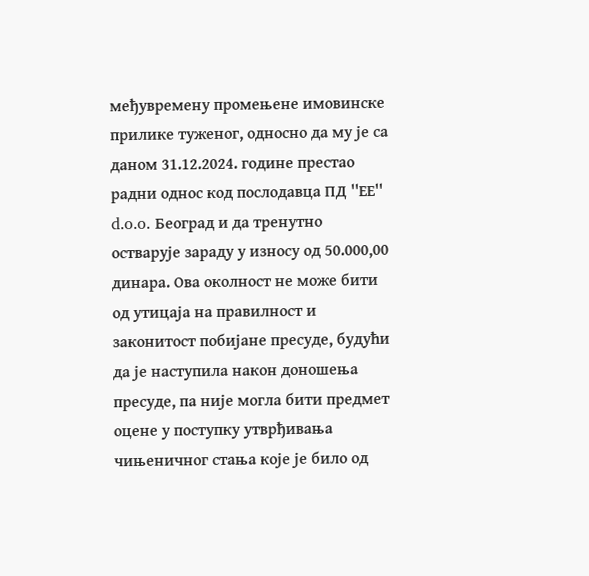међувремену промењене имовинске прилике туженог, односно да му је са даном 31.12.2024. године престао радни однос код послодавца ПД ''ЕЕ'' d.o.o. Београд и да тренутно остварује зараду у износу од 50.000,00 динара. Ова околност не може бити од утицаја на правилност и законитост побијане пресуде, будући да је наступила након доношења пресуде, па није могла бити предмет оцене у поступку утврђивања чињеничног стања које је било од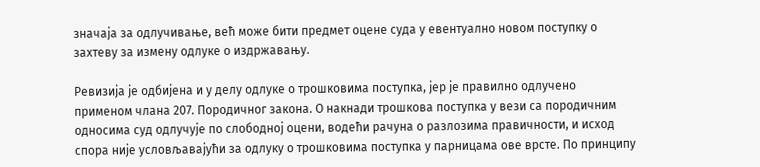значаја за одлучивање, већ може бити предмет оцене суда у евентуално новом поступку о захтеву за измену одлуке о издржавању.

Ревизија је одбијена и у делу одлуке о трошковима поступка, јер је правилно одлучено применом члана 207. Породичног закона. О накнади трошкова поступка у вези са породичним односима суд одлучује по слободној оцени, водећи рачуна о разлозима правичности, и исход спора није условљавајући за одлуку о трошковима поступка у парницама ове врсте. По принципу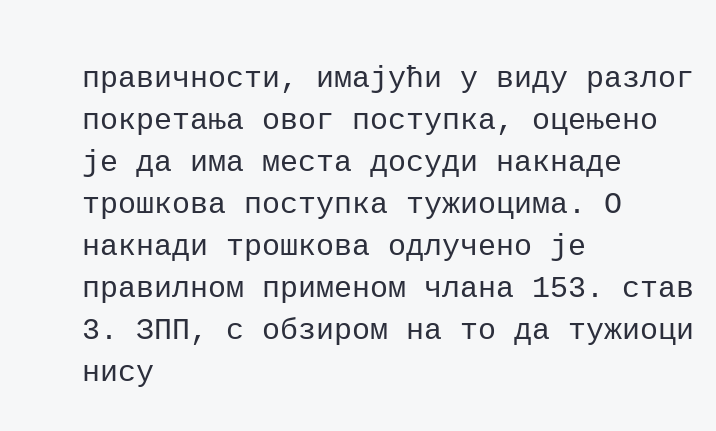правичности, имајући у виду разлог покретања овог поступка, оцењено је да има места досуди накнаде трошкова поступка тужиоцима. О накнади трошкова одлучено је правилном применом члана 153. став 3. ЗПП, с обзиром на то да тужиоци нису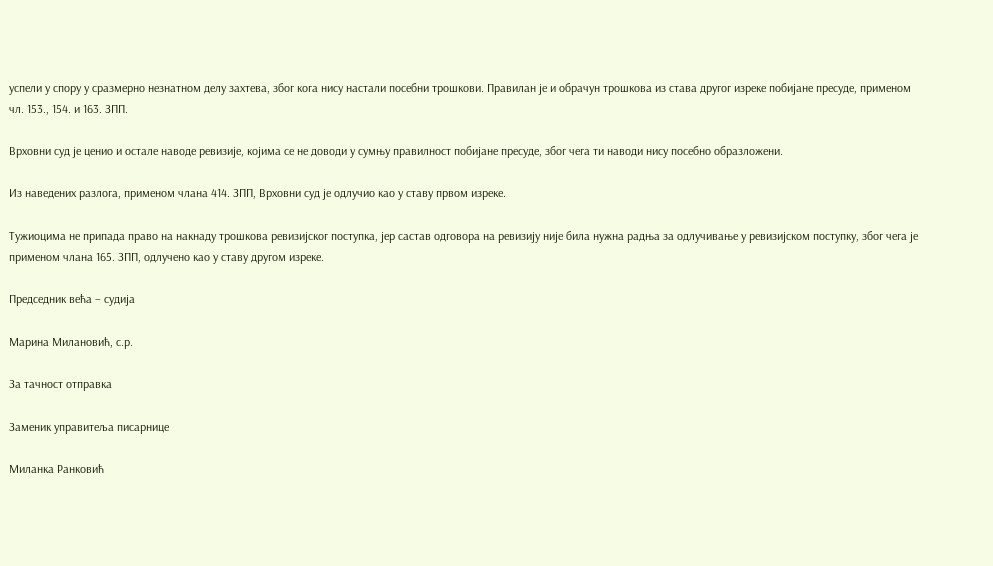успели у спору у сразмерно незнатном делу захтева, због кога нису настали посебни трошкови. Правилан је и обрачун трошкова из става другог изреке побијане пресуде, применом чл. 153., 154. и 163. ЗПП.

Врховни суд је ценио и остале наводе ревизије, којима се не доводи у сумњу правилност побијане пресуде, због чега ти наводи нису посебно образложени.

Из наведених разлога, применом члана 414. ЗПП, Врховни суд је одлучио као у ставу првом изреке.

Тужиоцима не припада право на накнаду трошкова ревизијског поступка, јер састав одговора на ревизију није била нужна радња за одлучивање у ревизијском поступку, због чега је применом члана 165. ЗПП, одлучено као у ставу другом изреке.

Председник већа – судија

Марина Милановић, с.р.

За тачност отправка

Заменик управитеља писарнице

Миланка Ранковић